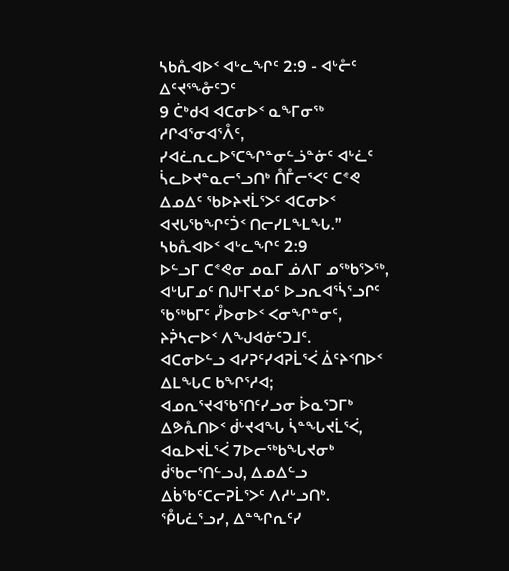ᓴᑲᕅᐊᐅᑉ ᐊᒡᓚᖏᑦ 2:9 - ᐊᒡᓔᑦ ᐃᑦᔪᕐᖕᓁᑦᑐᑦ
9 ᑖᒃᑯᐊ ᐊᑕᓂᐅᑉ ᓇᖕᒥᓂᖅ ᓱᒋᐊᕐᓂᐊᕐᐰᑦ, ᓯᐊᓛᕆᓚᐅᕐᑕᖏᓐᓂᓪᓘᓐᓃᑦ ᐊᒡᓛᑦ ᓵᓚᐅᔪᓐᓇᓕᕐᓗᑎᒃ ᑍᒤᓕᕐᐸᑦ ᑕᕝᕙ ᐃᓄᐃᑦ ᖃᐅᔨᔪᒫᕐᐳᑦ ᐊᑕᓂᐅᑉ ᐊᔪᒐᖃᖏᑦᑑᑉ ᑎᓕᓯᒪᖕᒪᖓ.”
ᓴᑲᕅᐊᐅᑉ ᐊᒡᓚᖏᑦ 2:9
ᐅᓪᓗᒥ ᑕᕝᕙᓂ ᓄᓇᒥ ᓅᐱᒥ ᓄᖅᑲᕐᐳᖅ, ᐊᒡᒐᒥᓄᑦ ᑎᒍᒻᒥᔪᓄᑦ ᐅᓗᕆᐊᕐᓵᕐᓗᒋᑦ ᖃᖅᑲᒥᑦ ᓮᐅᓂᐅᑉ ᐸᓂᖏᓐᓂᑦ, ᔨᕉᓴᓕᐅᑉ ᐱᖑᐊᓃᑦᑐᒧᑦ.
ᐊᑕᓂᐅᓪᓗ ᐊᓯᕈᑦᓯᐊᕈᒫᕐᐹ ᐄᑦᔨᑉᑎᐅᑉ ᐃᒪᖓᑕ ᑲᖏᕐᓱᐊ; ᐊᓄᕆᕐᔪᐊᖃᕐᑎᑦᓯᓗᓂ ᐆᓇᕐᑐᒥᒃ ᐃᕗᕅᑎᐅᑉ ᑰᒡᔪᐊᖓ ᓵᓐᖓᔪᒫᕐᐹ, ᐊᓇᐅᔪᒫᕐᐹ 7ᐅᓕᖅᑲᖓᔪᓂᒃ ᑰᖃᓕᕐᑎᓪᓗᒍ, ᐃᓄᐃᓪᓗ ᐃᑳᖃᑦᑕᓕᕈᒫᕐᐳᑦ ᐱᓱᒡᓗᑎᒃ.
ᕾᒐᓛᕐᓗᓯ, ᐃᓐᖏᕆᑦᓯ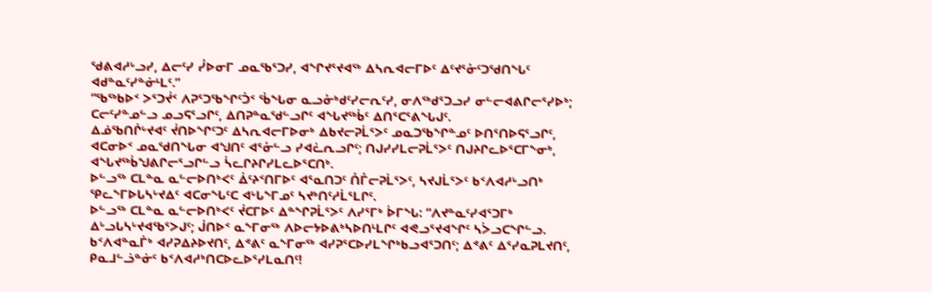ᖁᕕᐊᓱᒡᓗᓯ, ᐃᓕᑦᓯ ᓮᐅᓂᒥ ᓄᓇᖃᕐᑐᓯ, ᐊᖏᔪᕐᔪᐊᖅ ᐃᓴᕆᐊᓕᒥᐅᑦ ᐃᑦᔪᕐᓁᑦᑐᖁᑎᖓᑦ ᐊᑯᓐᓇᑦᓯᓐᓃᒻᒪᑦ.”
“ᖃᖅᑲᐅᑉ ᐳᕐᑐᔫᑉ ᐱᕈᕐᑐᖃᖏᑦᑑᑉ ᖄᖓᓂ ᓇᓗᓁᒃᑯᑦᓯᓕᕆᑦᓯ, ᓂᐱᖅᑯᕐᑐᓗᓯ ᓂᓪᓕᐊᕕᒋᓕᕐᓯᐅᒃ; ᑕᓕᑦᓯᓐᓄᓪᓗ ᓄᓗᕋᕐᓗᒋᑦ, ᐃᑎᕈᓐᓇᖁᓪᓗᒋᑦ ᐊᖓᔪᖅᑳᑦ ᐃᑎᕐᑕᕐᕕᖓᒍᑦ.
ᐃᓅᖃᑎᒌᒡᔪᐊᑦ ᔫᑎᐅᖏᑦᑐᑦ ᐃᓴᕆᐊᓕᒥᐅᓂᒃ ᐃᑲᔪᓕᕈᒫᕐᐳᑦ ᓄᓇᑐᖃᖏᓐᓄᑦ ᐅᑎᕐᑎᐅᕋᕐᓗᒋᑦ, ᐊᑕᓂᐅᑉ ᓄᓇᖁᑎᖓᓂ ᐊᖑᑎᑦ ᐊᕐᓁᓪᓗ ᓯᐊᓛᕆᓗᒋᑦ; ᑎᒍᓯᓯᒪᓕᕈᒫᕐᐳᑦ ᑎᒍᔨᒋᓚᐅᕐᑕᒥᖕᓂᒃ, ᐊᖓᔪᖅᑳᖑᕕᒋᓕᕐᓗᒋᓪᓗ ᓵᓚᒋᔨᒋᓯᒪᓚᐅᕐᑕᑎᒃ.
ᐅᓪᓗᖅ ᑕᒪᓐᓇ ᓇᓪᓕᐅᑎᒃᐸᑦ ᐄᑦᔨᑉᑎᒥᐅᑦ ᐊᕐᓇᑎᑐᑦ ᑍᒤᓕᕈᒫᕐᐳᑦ, ᓴᔪᒍᒫᕐᐳᑦ ᑲᑉᐱᐊᓱᒡᓗᑎᒃ ᕿᓚᖕᒥᐅᒐᓴᒡᔪᐃᑦ ᐊᑕᓂᖓᑦᑕ ᐊᒡᒐᖕᒥᓄᑦ ᓴᔪᒃᑎᑦᓱᒫᕐᒪᒋᑦ.
ᐅᓪᓗᖅ ᑕᒪᓐᓇ ᓇᓪᓕᐅᑎᒃᐸᑦ ᔫᑕᒥᐅᑦ ᐃᓐᖏᕈᒫᕐᐳᑦ ᐱᓯᕐᒥᒃ ᐆᒥᖓ: “ᐱᔪᓐᓇᑦᓯᐊᕐᑐᒥᒃ ᐃᒡᓗᒐᓴᒡᔪᐊᖃᕐᐳᒍᑦ; ᒎᑎᐅᑉ ᓇᖕᒥᓂᖅ ᐱᐅᓕᔭᐅᕕᒃᓴᐅᑎᒻᒪᒋᑦ ᐊᕙᓗᕐᔪᐊᖏᑦ ᓴᐴᓗᑕᖏᓪᓗ.
ᑲᑉᐱᐊᓐᓇᒦᒃ ᐊᓯᕈᐃᔨᐅᔪᑎᑦ, ᐃᕝᕕᑦ ᓇᖕᒥᓂᖅ ᐊᓯᕈᕐᑕᐅᓯᒪᖏᒃᑲᓗᐊᕐᑐᑎᑦ; ᐃᕝᕕᑦ ᐃᕐᓯᓇᕈᒪᔪᑎᑦ, ᑭᓇᒧᓪᓘᓐᓃᑦ ᑲᑉᐱᐊᓱᒃᑎᑕᐅᓚᐅᕐᓯᒪᓇᑎᑦ!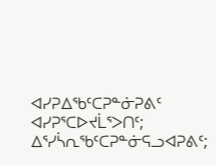ᐊᓯᕈᐃᖃᑦᑕᕈᓐᓃᕈᕕᑦ ᐊᓯᕈᕐᑕᐅᔪᒫᕐᐳᑎᑦ; ᐃᕐᓯᓵᕆᖃᑦᑕᕈᓐᓃᕋᓗᐊᕈᕕᑦ;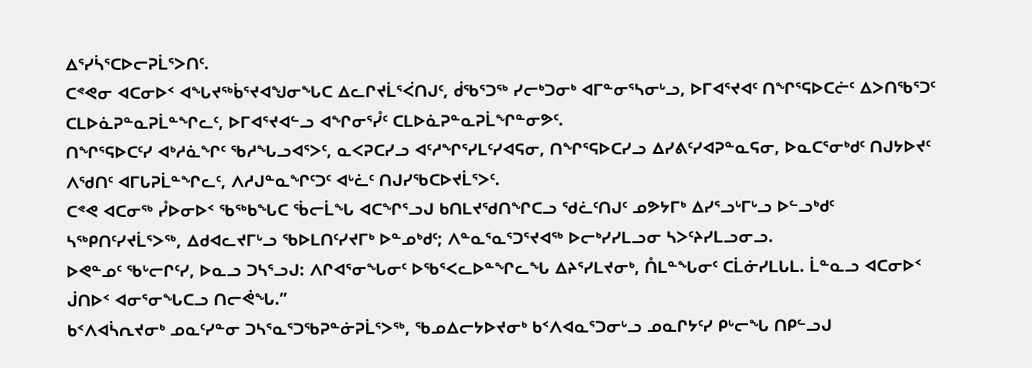ᐃᕐᓯᓵᕐᑕᐅᓕᕈᒫᕐᐳᑎᑦ.
ᑕᕝᕙᓂ ᐊᑕᓂᐅᑉ ᐊᖓᔪᖅᑳᕐᔪᐊᖑᓂᖓᑕ ᐃᓚᒋᔪᒫᕐᐹᑎᒍᑦ, ᑰᖃᕐᑐᖅ ᓯᓕᒃᑐᓂᒃ ᐊᒥᓐᓂᕐᓴᓂᒡᓗ, ᐅᒥᐊᕐᔪᐊᑦ ᑎᖏᕐᕋᐅᑕᓖᑦ ᐃᐳᑎᖃᕐᑐᑦ ᑕᒪᐅᓈᕈᓐᓇᕈᒫᓐᖏᓚᑦ, ᐅᒥᐊᕐᔪᐊᓪᓗ ᐊᖏᓂᕐᓮᑦ ᑕᒪᐅᓈᕈᓐᓇᕈᒫᖏᓐᓂᕗᑦ.
ᑎᖏᕐᕋᐅᑕᑦᓯ ᐊᒃᓱᓈᖏᑦ ᖃᓱᖓᓗᐊᕐᐳᑦ, ᓇᐸᕈᑕᓯᓗ ᐊᑦᓱᖏᕐᓯᒪᑦᓯᐊᕋᓂ, ᑎᖏᕐᕋᐅᑕᓯᓗ ᐃᓯᕕᑦᓯᐊᕈᓐᓇᕋᓂ, ᐅᓇᑕᕐᓂᒃᑯᑦ ᑎᒍᔭᐅᔪᑦ ᐱᖁᑎᑦ ᐊᒥᒐᕈᒫᓐᖏᓚᑦ, ᐱᓱᒍᓐᓇᖏᑦᑐᑦ ᐊᒡᓛᑦ ᑎᒍᓯᖃᑕᐅᔪᒫᕐᐳᑦ.
ᑕᕝᕙ ᐊᑕᓂᖅ ᓮᐅᓂᐅᑉ ᖃᖅᑲᖓᑕ ᖄᓕᒫᖓ ᐊᑕᖏᕐᓗᒍ ᑲᑎᒪᔪᖁᑎᖏᑕᓗ ᖁᓛᑦᑎᒍᑦ ᓄᕗᔭᒥᒃ ᐃᓯᕐᓗᒡᒥᒡᓗ ᐅᓪᓗᒃᑯᑦ ᓴᖅᑭᑎᑦᓯᔪᒫᕐᐳᖅ, ᐃᑯᐊᓚᔪᒥᒡᓗ ᖃᐅᒪᑎᑦᓯᔪᒥᒃ ᐅᓐᓄᒃᑯᑦ; ᐱᓐᓇᕐᓇᕐᑐᕐᔪᐊᖅ ᐅᓕᒃᓯᓯᒪᓗᓂ ᓴᐳᑦᔨᓯᒪᓗᓂᓗ.
ᐅᕙᓐᓄᑦ ᖃᒡᓕᒋᑦᓯ, ᐅᓇᓗ ᑐᓴᕐᓗᒍ: ᐱᒋᐊᕐᓂᖓᓂᑦ ᐅᖃᕐᐸᓚᐅᓐᖏᓚᖓ ᐃᔨᕐᓯᒪᔪᓂᒃ, ᑍᒪᓐᖓᓂᑦ ᑕᒫᓃᓯᒪᒐᒪ. ᒫᓐᓇᓗ ᐊᑕᓂᐅᑉ ᒎᑎᐅᑉ ᐊᓂᕐᓂᖓᑕᓗ ᑎᓕᕚᖓ.”
ᑲᑉᐱᐊᓵᕆᔪᓂᒃ ᓄᓇᑦᓯᓐᓂ ᑐᓴᕐᓇᕐᑐᖃᕈᓐᓃᕈᒫᕐᐳᖅ, ᖃᓄᐃᓕᔭᐅᔪᓂᒃ ᑲᑉᐱᐊᓇᕐᑐᓂᒡᓗ ᓄᓇᒋᔭᑦᓯ ᑭᒡᓕᖓ ᑎᑭᓪᓗᒍ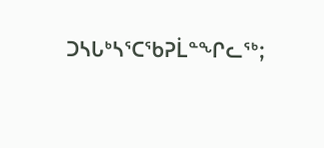ᑐᓴᒐᒃᓴᕐᑕᖃᕈᒫᓐᖏᓚᖅ;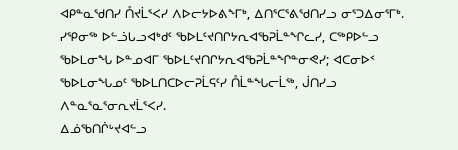ᐊᑭᓐᓇᖁᑎᓯ ᑍᔪᒫᕐᐸᓯ ᐱᐅᓕᔭᐅᕕᖕᒥᒃ, ᐃᑎᕐᑕᕐᕕᖁᑎᓯᓗ ᓂᕐᑐᐃᓂᕐᒥᒃ.
ᓯᕿᓂᖅ ᐅᓪᓘᒐᓗᐊᒃᑯᑦ ᖃᐅᒪᑦᔪᑎᒋᔭᕆᐊᖃᕈᒫᓐᖏᓚᓯ, ᑕᖅᑭᐅᓪᓗ ᖃᐅᒪᓂᖓ ᐅᓐᓄᐊᒥ ᖃᐅᒪᑦᔪᑎᒋᔭᕆᐊᖃᕈᒫᓐᖏᓐᓂᕙᓯ; ᐊᑕᓂᐅᑉ ᖃᐅᒪᓂᖓᓄᑦ ᖃᐅᒪᑎᑕᐅᓕᕈᒫᕋᑦᓯ ᑍᒫᓐᖓᓕᒫᖅ, ᒎᑎᓯᓗ ᐱᓐᓇᕐᓇᕐᓂᕆᔪᒫᕐᐸᓯ.
ᐃᓅᖃᑎᒌᒡᔪᐊᓪᓗ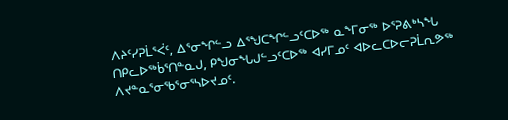ᐱᔨᑦᓯᕈᒫᕐᐹᑦ, ᐃᕐᓂᖏᓪᓗ ᐃᕐᖑᑕᖏᓪᓗᑦᑕᐅᖅ ᓇᖕᒥᓂᖅ ᐅᕐᕈᕕᒃᓴᖓ ᑎᑭᓚᐅᖅᑳᕐᑎᓐᓇᒍ, ᑭᖑᓂᖓᒍᓪᓗᑦᑕᐅᖅ ᐊᓯᒥᓄᑦ ᐊᐅᓚᑕᐅᓕᕈᒫᕆᕗᖅ ᐱᔪᓐᓇᕐᓂᖃᕐᓂᕐᓴᐅᔪᓄᑦ.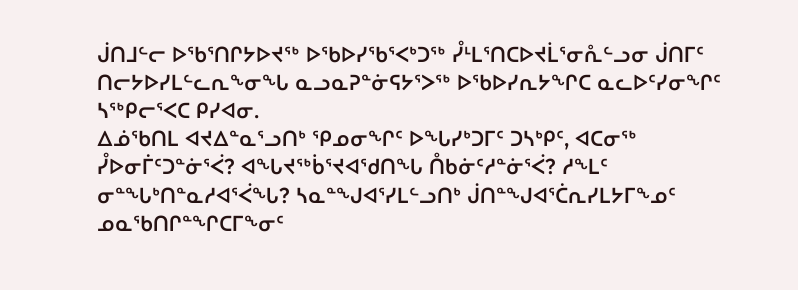ᒎᑎᒧᓪᓕ ᐅᖃᕐᑎᒋᔭᐅᔪᖅ ᐅᖃᐅᓯᖃᕐᐸᒃᑐᖅ ᓮᒻᒪᕐᑎᑕᐅᔪᒫᕐᓂᕅᓪᓗᓂ ᒎᑎᒥᑦ ᑎᓕᔭᐅᓯᒪᓪᓚᕆᖕᓂᖓ ᓇᓗᓇᕈᓐᓃᕋᔭᕐᐳᖅ ᐅᖃᐅᓯᕆᔭᖏᑕ ᓇᓚᐅᑦᓯᓂᖏᑦ ᓴᖅᑭᓕᕐᐸᑕ ᑭᓯᐊᓂ.
ᐃᓅᖃᑎᒪ ᐊᔪᐃᓐᓇᕐᓗᑎᒃ ᕿᓄᓂᖏᑦ ᐅᖓᓯᒃᑐᒥᑦ ᑐᓴᒃᑭᑦ, ᐊᑕᓂᖅ ᓮᐅᓂᒦᑦᑐᓐᓃᕐᐹ? ᐊᖓᔪᖅᑳᕐᔪᐊᖁᑎᖓ ᑍᑲᓃᑦᓱᓐᓃᕐᐹ? ᓱᖕᒪᑦ ᓂᓐᖓᒃᑎᓐᓇᓱᐊᕐᐹᖓ? ᓴᓇᓐᖑᐊᕐᓯᒪᓪᓗᑎᒃ ᒎᑎᓐᖑᐊᕐᑖᕆᓯᒪᔭᒥᖕᓄᑦ ᓄᓇᖃᑎᒋᓐᖏᑕᒥᖕᓂᑦ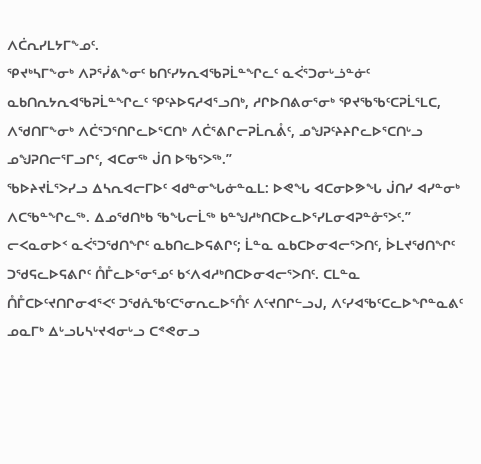ᐱᑖᕆᓯᒪᔭᒥᖕᓄᑦ.
ᕿᔪᒃᓴᒥᖕᓂᒃ ᐱᕈᕐᓰᕕᖕᓂᑦ ᑲᑎᑦᓯᔭᕆᐊᖃᕈᒫᓐᖏᓚᑦ ᓇᐹᕐᑐᓂᒡᓘᓐᓃᑦ ᓇᑲᑎᕆᔭᕆᐊᖃᕈᒫᓐᖏᓚᑦ ᕿᑦᔨᐅᕋᓱᐊᕐᓗᑎᒃ, ᓱᒋᐅᑎᕕᓂᕐᓂᒃ ᕿᔪᖃᖃᑦᑕᕈᒫᕐᒪᑕ, ᐱᖁᑎᒥᖕᓂᒃ ᐱᑖᕐᑐᕐᑎᒋᓚᐅᕐᑕᑎᒃ ᐱᑖᕐᕕᒋᓕᕈᒫᕆᕔᑦ, ᓄᖑᕈᑦᔨᔨᒋᓚᐅᕐᑕᑎᒡᓗ ᓄᖑᕈᑎᓕᕐᒥᓗᒋᑦ, ᐊᑕᓂᖅ ᒎᑎ ᐅᖃᕐᐳᖅ.”
ᖃᐅᔨᔪᒫᕐᐳᓯᓗ ᐃᓴᕆᐊᓕᒥᐅᑦ ᐊᑯᓐᓂᖓᓃᓐᓇᒪ: ᐅᕙᖓ ᐊᑕᓂᐅᕗᖓ ᒎᑎᓯ ᐊᓯᓐᓂᒃ ᐱᑕᖃᓐᖏᓚᖅ. ᐃᓄᖁᑎᒃᑲ ᖃᖓᓕᒫᖅ ᑲᓐᖑᓱᒃᑎᑕᐅᓚᐅᕐᓯᒪᓂᐊᕈᓐᓁᕐᐳᑦ.”
ᓕᐸᓇᓂᐅᑉ ᓇᐹᕐᑐᖁᑎᖏᑦ ᓇᑲᑎᓚᐅᕋᕕᒋᑦ; ᒫᓐᓇ ᓇᑲᑕᐅᓂᐊᓕᕐᐳᑎᑦ, ᐆᒪᔪᖁᑎᖏᑦ ᑐᖁᕋᓚᐅᕋᕕᒋᑦ ᑍᒤᓚᐅᕐᓂᕐᓄᑦ ᑲᑉᐱᐊᓱᒃᑎᑕᐅᓂᐊᓕᕐᐳᑎᑦ. ᑕᒪᓐᓇ ᑍᒤᑕᐅᑦᔪᑎᒋᓂᐊᕐᐸᑦ ᑐᖁᕅᖃᑦᑕᕐᓂᕆᓚᐅᕐᑍᑦ ᐱᑦᔪᑎᒋᓪᓗᒍ, ᐱᑦᓯᐊᖃᑦᑕᓚᐅᖏᓐᓇᕕᑦ ᓄᓇᒥᒃ ᐃᒡᓗᒐᓴᒡᔪᐊᓂᒡᓗ ᑕᕝᕙᓂᓗ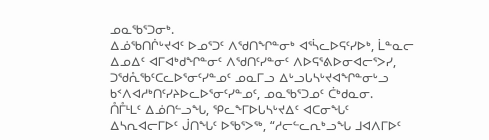ᓄᓇᖃᕐᑐᓂᒃ.
ᐃᓅᖃᑎᒌᒡᔪᐊᑦ ᐅᓄᕐᑐᑦ ᐱᖁᑎᖏᓐᓂᒃ ᐊᕐᓵᓚᐅᕋᑦᓯᐅᒃ, ᒫᓐᓇᓕ ᐃᓄᐃᑦ ᐊᒥᐊᒃᑯᖏᓐᓂᑦ ᐱᖁᑎᑦᓯᓐᓂᑦ ᐱᐅᕋᕐᕕᐅᓂᐊᓕᕐᐳᓯ, ᑐᖁᕅᖃᑦᑕᓚᐅᕐᓂᑦᓯᓐᓄᑦ ᓄᓇᒥᓗ ᐃᒡᓗᒐᓴᒡᔪᐊᖏᓐᓂᒡᓗ ᑲᑉᐱᐊᓱᒃᑎᑦᓯᔨᐅᓚᐅᕐᓂᑦᓯᓐᓄᑦ, ᓄᓇᖃᕐᑐᓄᑦ ᑖᒃᑯᓇᓂ.
ᑍᒤᒻᒪᑦ ᐃᓅᑎᓪᓗᖓ, ᕿᓚᖕᒥᐅᒐᓴᒡᔪᐃᑦ ᐊᑕᓂᖓᑦ ᐃᓴᕆᐊᓕᒥᐅᑦ ᒎᑎᖓᑦ ᐅᖃᕐᐳᖅ, “ᓱᓕᓪᓚᕆᒃᓗᖓ ᒧᐊᐱᒥᐅᑦ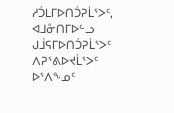ᓱᑑᒪᒥᐅᑎᑑᕈᒫᕐᐳᑦ, ᐊᒧᓁᑎᒥᐅᓪᓗ ᒍᒨᕋᒥᐅᑎᑑᕈᒫᕐᐳᑦ ᐱᕈᕐᕕᐅᔪᒫᕐᐳᑦ ᐅᕐᐱᖕᓄᑦ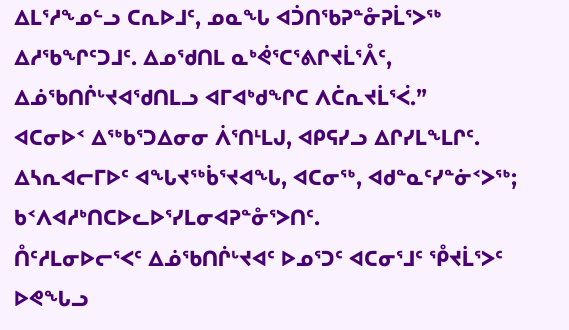ᐃᒪᕐᓱᖕᓄᓪᓗ ᑕᕆᐅᒧᑦ, ᓄᓇᖓ ᐊᑑᑎᖃᕈᓐᓁᕈᒫᕐᐳᖅ ᐃᓱᖃᖏᑦᑐᒧᑦ. ᐃᓄᖁᑎᒪ ᓇᒃᕚᕐᑕᕐᕕᒋᔪᒫᕐᐰᑦ, ᐃᓅᖃᑎᒌᒡᔪᐊᖁᑎᒪᓗ ᐊᒥᐊᒃᑯᖏᑕ ᐱᑖᕆᔪᒫᕐᐹ.”
ᐊᑕᓂᐅᑉ ᐃᖅᑲᕐᑐᐃᓂᓂ ᐲᕐᑎᒻᒪᒍ, ᐊᑭᕋᓯᓗ ᐃᒋᓯᒪᖕᒪᒋᑦ. ᐃᓴᕆᐊᓕᒥᐅᑦ ᐊᖓᔪᖅᑳᕐᔪᐊᖓ, ᐊᑕᓂᖅ, ᐊᑯᓐᓇᑦᓯᓐᓃᑉᐳᖅ; ᑲᑉᐱᐊᓱᒃᑎᑕᐅᓚᐅᕐᓯᒪᓂᐊᕈᓐᓁᕐᐳᑎᑦ.
ᑍᑦᓱᒪᓂᐅᓕᕐᐸᑦ ᐃᓅᖃᑎᒌᒡᔪᐊᑦ ᐅᓄᕐᑐᑦ ᐊᑕᓂᕐᒧᑦ ᕾᔪᒫᕐᐳᑦ ᐅᕙᖓᓗ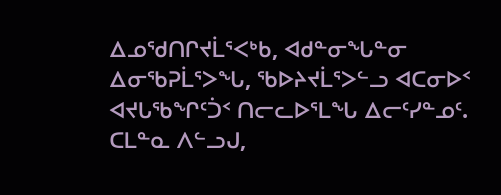ᐃᓄᖁᑎᒋᔪᒫᕐᐸᒃᑲ, ᐊᑯᓐᓂᖓᓐᓂ ᐃᓂᖃᕈᒫᕐᐳᖓ, ᖃᐅᔨᔪᒫᕐᐳᓪᓗ ᐊᑕᓂᐅᑉ ᐊᔪᒐᖃᖏᑦᑑᑉ ᑎᓕᓚᐅᕐᒪᖓ ᐃᓕᑦᓯᓐᓄᑦ.
ᑕᒪᓐᓇ ᐱᓪᓗᒍ,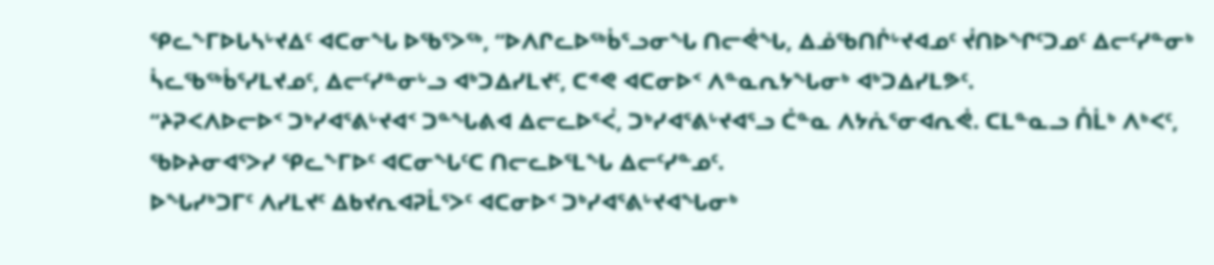ᕿᓚᖕᒥᐅᒐᓴᒡᔪᐃᑦ ᐊᑕᓂᖓ ᐅᖃᕐᐳᖅ, “ᐅᐱᒋᓚᐅᖅᑳᕐᓗᓂᖓ ᑎᓕᕚᖓ, ᐃᓅᖃᑎᒌᒡᔪᐊᓄᑦ ᔫᑎᐅᖏᑦᑐᓄᑦ ᐃᓕᑦᓯᓐᓂᒃ ᓵᓚᖃᖅᑳᕐᓯᒪᔪᓄᑦ, ᐃᓕᑦᓯᓐᓂᒡᓗ ᐊᒃᑐᐃᓯᒪᔪᑦ, ᑕᕝᕙ ᐊᑕᓂᐅᑉ ᐱᓐᓇᕆᔭᖓᓂᒃ ᐊᒃᑐᐃᓯᒪᕗᑦ.
“ᔨᕈᐸᐱᐅᓕᐅᑉ ᑐᒃᓯᐊᕐᕕᒡᔪᐊᑉ ᑐᓐᖓᕕᐊ ᐃᓕᓚᐅᕐᐹ, ᑐᒃᓯᐊᕐᕕᒡᔪᐊᕐᓗ ᑖᓐᓇ ᐱᔭᕇᕐᓂᐊᕆᕚ. ᑕᒪᓐᓇᓗ ᑍᒫᒃ ᐱᒃᐸᑦ, ᖃᐅᔨᓂᐊᕐᐳᓯ ᕿᓚᖕᒥᐅᑦ ᐊᑕᓂᖓᑦᑕ ᑎᓕᓚᐅᕐᒪᖓ ᐃᓕᑦᓯᓐᓄᑦ.
ᐅᖓᓯᒃᑐᒥᑦ ᐱᓯᒪᔪᑦ ᐃᑲᔪᕆᐊᕈᒫᕐᐳᑦ ᐊᑕᓂᐅᑉ ᑐᒃᓯᐊᕐᕕᒡᔪᐊᖓᓂᒃ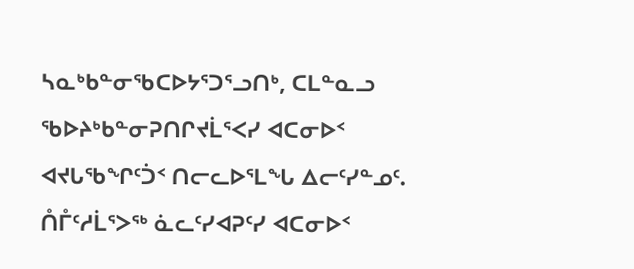ᓴᓇᒃᑲᓐᓂᖃᑕᐅᔭᕐᑐᕐᓗᑎᒃ, ᑕᒪᓐᓇᓗ ᖃᐅᔨᒃᑲᓐᓂᕈᑎᒋᔪᒫᕐᐸᓯ ᐊᑕᓂᐅᑉ ᐊᔪᒐᖃᖏᑦᑑᑉ ᑎᓕᓚᐅᕐᒪᖓ ᐃᓕᑦᓯᓐᓄᑦ. ᑍᒤᑦᓱᒫᕐᐳᖅ ᓈᓚᑦᓯᐊᕈᑦᓯ ᐊᑕᓂᐅᑉ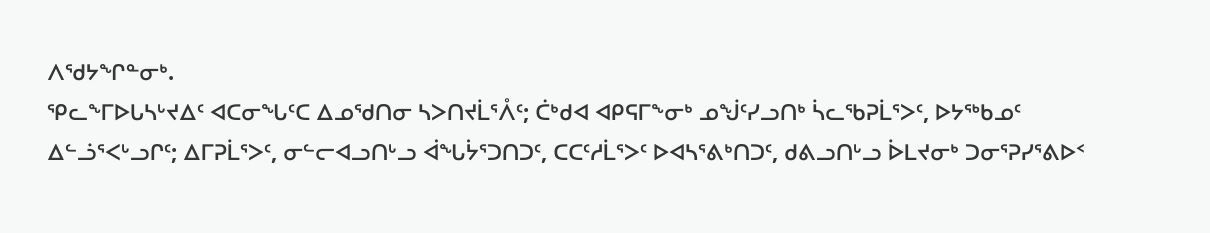ᐱᖁᔭᖏᓐᓂᒃ.
ᕿᓚᖕᒥᐅᒐᓴᒡᔪᐃᑦ ᐊᑕᓂᖓᑦᑕ ᐃᓄᖁᑎᓂ ᓴᐳᑎᔪᒫᕐᐰᑦ; ᑖᒃᑯᐊ ᐊᑭᕋᒥᖕᓂᒃ ᓄᖒᑦᓯᓗᑎᒃ ᓵᓚᖃᕈᒫᕐᐳᑦ, ᐅᔭᖅᑲᓄᑦ ᐃᓪᓘᕐᐸᒡᓗᒋᑦ; ᐃᒥᕈᒫᕐᐳᑦ, ᓂᓪᓕᐊᓗᑎᒡᓗ ᐋᖓᔮᕐᑐᑎᑐᑦ, ᑕᑕᑦᓱᒫᕐᐳᑦ ᐅᐊᓴᕐᕕᒃᑎᑐᑦ, ᑯᕕᓗᑎᒡᓗ ᐆᒪᔪᓂᒃ ᑐᓂᕐᕈᓯᕐᕕᐅᑉ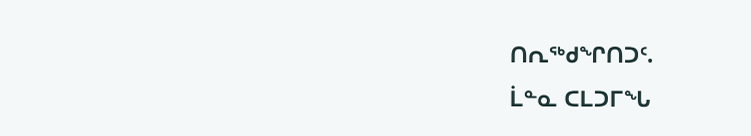ᑎᕆᖅᑯᖏᑎᑐᑦ.
ᒫᓐᓇ ᑕᒪᑐᒥᖓ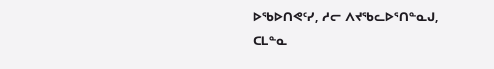ᐅᖃᐅᑎᕙᑦᓯ, ᓱᓕ ᐱᔪᖃᓚᐅᕐᑎᓐᓇᒍ, ᑕᒪᓐᓇ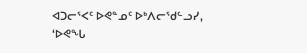ᐊᑐᓕᕐᐸᑦ ᐅᕙᓐᓄᑦ ᐅᒃᐱᓕᖁᓪᓗᓯ, ‘ᐅᕙᖓ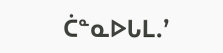ᑖᓐᓇᐅᒐᒪ.’